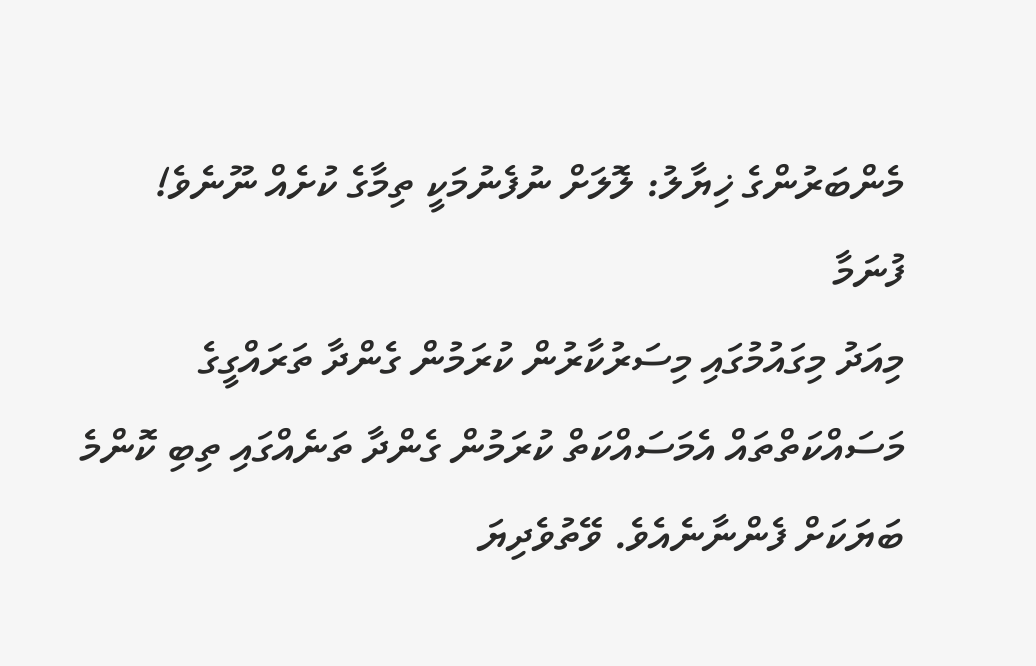މެންބަރުންގެ ޚިޔާލު: ލޮލަށް ނުފެނުމަކީ ތިމާގެ ކުށެއް ނޫނެވެ!
ފުނަމާ
މިއަދު މިގައުމުގައި މިސަރުކާރުން ކުރަމުން ގެންދާ ތަރައްގީގެ މަސައްކަތްތައް އެމަސައްކަތް ކުރަމުން ގެންދާ ތަނެއްގައި ތިބި ކޮންމެ ބަޔަކަށް ފެންނާނެއެވެ. ވޭތުވެދިޔަ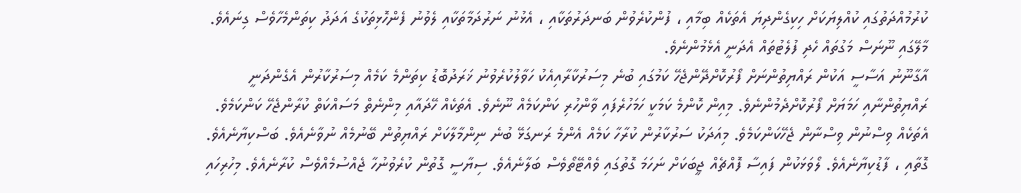ކުރުމުއްދަތުގައި ކުއްލިޔަކަށް ހިކިގެންދިޔަ އެތަކެއް ބިމާއި ، ފުންކުރެވުން ބަނދަރުތަކާއި ، އެޅުނު ނަރުދަމާތަކާއި ލެވުނު ފެންހޮޅިތަކުގެ އަދަދު ކިތަންމެހާވެސް ގިނައެވެ. މާލޭގައި ނޫނަސް މަގުތައް ހެދި ފުލެޓުތައް އެދަނީ އެޅެމުންނެވެ.
އާގާނޫނު އަސާސީ އަކުން ރައްޔިތުންނަށް ފޯރުކޮށްދޭންޖެހޭ ކަމުގައި ބުނެ މިސަރުކާރާއިއެކު ހަވާލުކުރެވުނު ޚަރަދުބޮޑު ކިތަންމެ ކަމެއް މިސަރުކާރުން އެގެންދަނީ ރައްޔިތުންނާއި ހަމަޔަށް ފޯރުކޮށްދެމުންނެވެ. މިއިން ކޮންމެ ކަމަކީ ހަމަހުރެފައި ވާންހުރި ކަންކަމެއް ނޫނެވެ. އެތަކެއް ހޭދައާއި މިންނެތް މަސައްކަތް ކުރާންޖެހޭ ކަންކަމެވެ. އެތަކެއް ވިސްނުން ވިސްނާން ޖެހޭކަންކަމެވެ. މިއަދަކު ސަރުކާރުން ކުރާހާ ކަމެއް އެންމެ ރަނގަޅޭ ބުނެ ނިންމާލާކަށް ރައްޔިތުން ބޭނުމެއް ނުވާނެއެވެ. ބަސްކިޔާނެއެވެ. ގޮތާއި ، ފާޑުކިޔާނެއެވެ. ލޯވަޅަކުން ފައިސާ ފޮއްޗެއް ޖީބަކަށް ނަހަމަ ގޮތުގައި ވެއްޓޭތޯވެސް ބަލާނެއެވެ. ސިޔާސީ ގޮތުން ކުރެވުނުހާ ޖެއްސުމެއްވެސް ކުރާނެއެވެ. މިހުރިހައި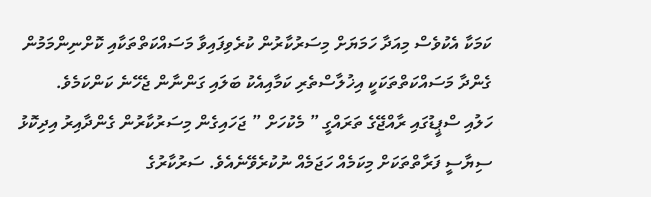ކަމަކާ އެކުވެސް މިއަދާ ހަމަޔަށް މިސަރުކާރުން ކުރެވިފައިވާ މަސައްކަތްތަކާއި ކޮށްނިންމަމުން ގެންދާ މަސައްކަތްތަކަކީ އިޚުލާސްތެރި ކަމާއިއެކު ބަލައި ގަންނާން ޖެހޭނެ ކަންކަމެވެ.
ހަލުއި ސްޕީޑުގައި ރާއްޖޭގެ ތަރައްގީ ” މެކުހަށް ” ޖަހައިގެން މިސަރުކާރުން ގެންދާއިރު އިދިކޮޅު ސިޔާސީ ފަރާތްތަކަށް މިކަމެއް ހަޖަމެއް ނުކުރެވޭނެއެވެ. ސަރުކާރުގެ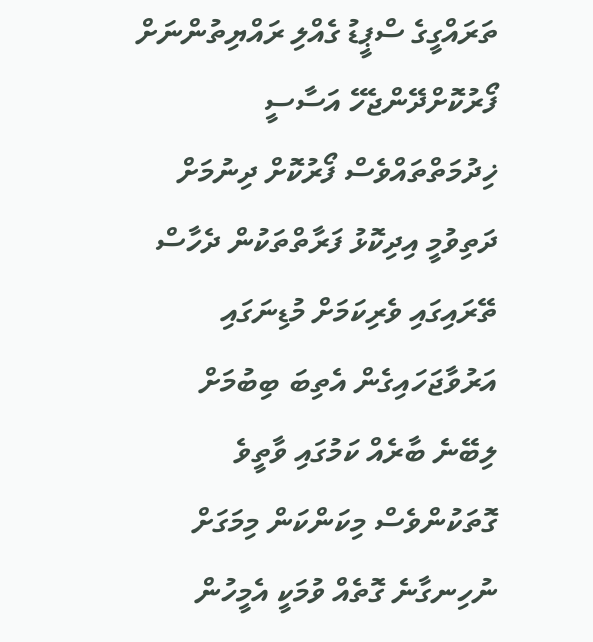ތަރައްގީގެ ސްޕީޑު ގެއްލި ރައްޔިތުންނަށް ފޯރުކޮށްދޭންޖެހޭ އަސާސީ ޚިދުމަތްތައްވެސް ފޯރުކޮށް ދިނުމަށް ދަތިވުމީ އިދިކޮޅު ފަރާތްތަކުން ދެހާސް ތޭރައިގައި ވެރިކަމަށް މުޑިނަގައި އަރުވާޖަހައިގެން އެތިބަ ބިބުމަށް ލިބޭނެ ބާރެއް ކަމުގައި ވާތީވެ ގޮތަކުންވެސް މިކަންކަން މިމަގަށް ނުހިނގާނެ ގޮތެއް ވުމަކީ އެމީހުން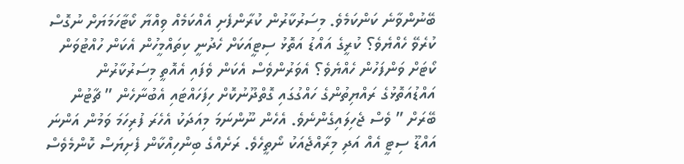ބޭނުންވާނެ ކަންކަމެވެ. މިސަރުކާރުން ކުރާންފެށި އެއްކަމެއް ވިއްޔާ ކޯޓާހަމަޔަށް ނުގޮސް ކުރެވޭ ހެއްޔެވެ؟ ކުރީގެ އައްޑު އަތޮޅު ސިޓީއަކަށް ހެދުނީ ކިތައްމީހުން އެކަން ހުއްޓުވަން ކޯޓަށް ވަންފަހުން ހެއްޔެވެ؟ އެވަރުންވެސް އެކަން ވެފައި އެއޮތީ މިސަރުކާރުން އައްޑުއަތޮޅުގެ ރައްޔިތުންގެ ހައްގުގައި ގޮތްދޫނުކޮށް ހިފަހައްޓައި އެބުނާހެން ” ޗާޓުން ބޭރަށް ” ވެސް ޖެހިލައިގެންނެވެ. އެހެން ނޫންނަމަ މިއަދަކު އެހެރަ ފުރިހަމަ ވަމުން އަންނަ އައްޑޫ ސިޓީ އެއް އަދި މިރާއްޖެއަކު ނޯތީހެވެ. ރަށެއްގެ ބިންހިއްކާން ފެށިޔަސް ކޮންމެވެސް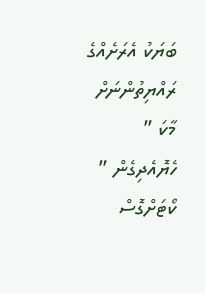ބަޔަކު އެރަށެއްގެ ރައްޔިތުންނަށް މާކަ ” ހެޔޮއެދިގެން ” ކޯޓަށްގޮސް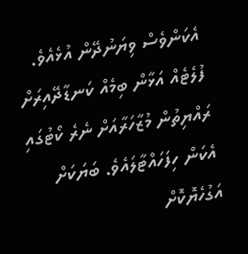އެކަންވެސް ވިޔަނުދޭން އުޅެއެވެ. ފުލެޓެއް އަޅާން ބިމެއް ކަނޑާދޭއިރަށް ރައްޔިތުން މުޒާހަރާއަށް ނެރެ ކޯޓުގައި އެކަން ހިފަހައްޓާލައެވެ. ބަޔަކަށް އަގުހެޔޮކޮށް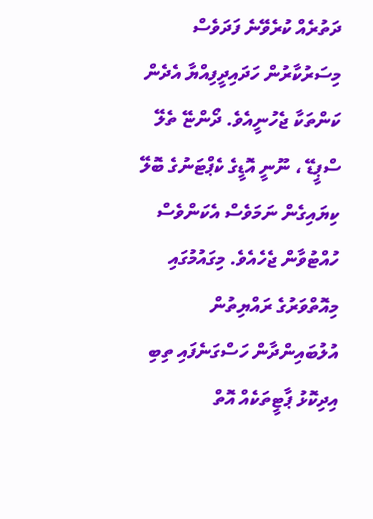ދަތުރެއް ކުރެވޭނެ ފަދަވެސް މިސަރުކާރުން ހަދައިދީފިއްޔާ އެދެން ކަންތަކާ ޖެހުނީއެވެ. ދޯންޏޭ ތެލޭ ސްޕީޑޭ ، ނޫނީ އޮޑީގެ ކެޕްޓަނުގެ ބޮލޭ ކިޔައިގެން ނަމަވެސް އެކަންވެސް ހުއްޓުވާން ޖެހެއެވެ. މިގައުމުގައި މިއޮތްވަރުގެ ރައްޔިތުން އުލުބައިންދާން ހަސްގަނެފައި ތިބި އިދިކޮޅު ޕާޓީތަކެއް އޮތް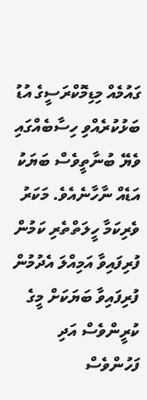ގައުމެއް މިޑިމޮކްރަސީގެ އުޑު ބަޅުކުރެއްވި ހިސާބެއްގައި ވެޔޭ ބުނާތީވެސް ބަޔަކު އަޑެއް ނާހާނެއެވެ. މަކަރު ވެރިކަމާ ހީލަތްތެރި ކަމުން ފުރިފައިވާ އަމިއްލަ އެދުމުން ފުރިފައިވާ ބަޔަކަށް މީގެ ކުރީންވެސް އަދި ފަހުންވެސް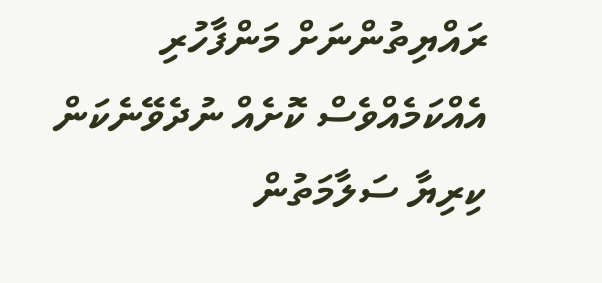ރައްޔިތުންނަށް މަންފާހުރި އެއްކަމެއްވެސް ކޮށެއް ނުދެވޭނެކަން ކިރިޔާ ސަލާމަތުން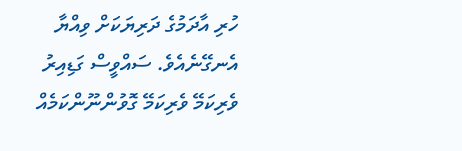ހުރި އާދަމުގެ ދަރިޔަކަށް ވިއްޔާ އެނގޭނެއެވެ. ސައްވީސް ގަޑިއިރު ވެރިކަމޭ ވެރިކަމޭ ގޮވުންނޫންކަމެއް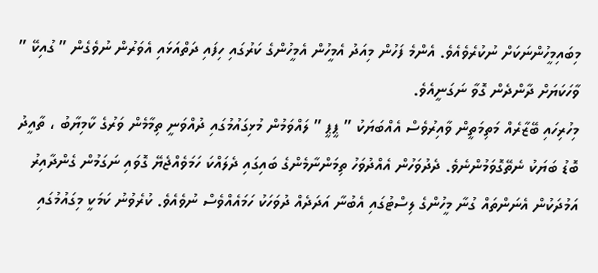މިބައިމީހުންނަކަށް ނުކުރެވެއެވެ. އެންމެ ފަހުން މިއަދު އެމީހުން އެމީހުންގެ ކަރުގައި ހިފައި ދަތްއަޅައި އެވަރުން ނުވެގެން ” ގުއިކޭ ” ވާހަކަޔަށް ދާންދެން ގޮވާ ނަގަނީއެވެ.
މިހުރިހައި ބޭޒާރެއް މަތިމަތީން ވާއިރުވެސް އެއްބަޔަކު ” ޕީޕީ ” ލައްވަމުން މުޅިގައުމުގައި ދުއްވަނީ ތިމާމެން ވަރުގެ ކާމިޔާބު ، ތާއީދު ބޮޑު ބަޔަކު ނެތޭގޮވަމުންނެވެ. ދެދުވަހުން އެއްދުވަހު ތިމަންނާމެންގެ ބައިގައި ދެލައްކަ ހަމަވެއްޖެޔޭ ގޮވައި ނަގަމުން ގެންދާއިރު އަމުދަކުން އެނަންތައް ގުނާ މީހުންގެ ލިސްޓުގައި އެބުނާ އަދަދެއް ދުވަހަކު ހަމައެއްވެސް ނުވެއެވެ. ކުރެވުނު ކަމަކީ މިގައުމުގައި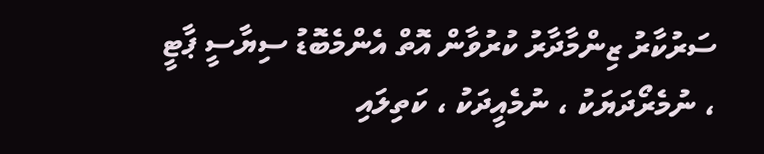ސަރުކާރު ޒިންމާދާރު ކުރުވާން އޮތް އެންމެބޮޑު ސިޔާސީ ޕާޓީ ، ނުމެރޯދަޔަކު ، ނުމެއީދަކު ، ކަތިލައި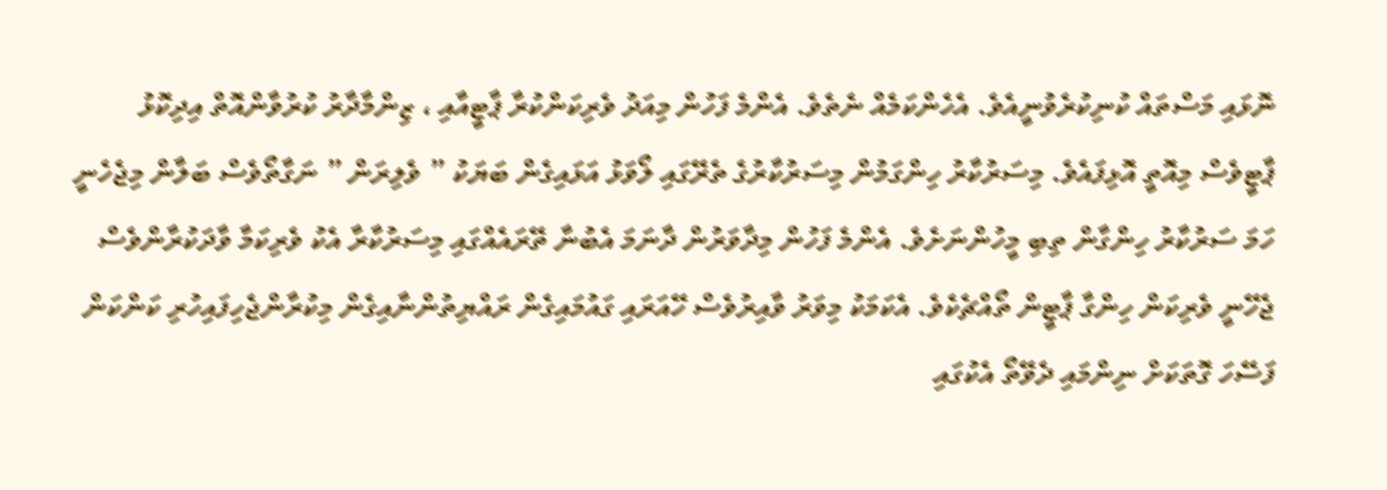ނޮޅައި މަސްތައް ކުނިކުރެވުނީއެވެ. އެހެންކަމެއް ނެތެވެ. އެންމެ ފަހުން މިއަދު ވެރިކަންކުރާ ޕާޓީއާއި ، ޒިންމާދާރު ކުރުވާންއޮތް އިދިކޮޅު ޕާޓީވެސް މިއޮތީ އޮޅިފައެވެ. މިސަރުކާރު ހިންގަމުން މިސަރުކާރުގެ ތެރޭގައި ލޯވަޅު އަޅައިގެން ބަޔަކު ” ވެލިރަން ” ނަގާތޯވެސް ބަލާން މިޖެހެނީ ހަމަ ސަރުކާރު ހިންގާން ތިބި މީހުންނަށެވެ. އެންމެ ފަހުން މިދާވަރުން ދާނަމަ އެބުނާ ތޭރައެއްގައި މިސަރުކާރާ އެކު ވެރިކަމާ ވާދަކުރާންވެސް ޖެހޭނީ ވެރިކަން ހިންގާ ޕާޓީން ތޯއްޗެކެވެ. އެކަމަކު މިވަރު ވާއިރުވެސް ހޭއަރައި ގައުމައިގެން ރައްޔިތުންނާއިގެން މިކުރާންޖެހިފައިހުރި ކަންކަން ފަސޭހަ ގޮތަކަށް ނިންމައި ދެވޭތޯ އެކުގައި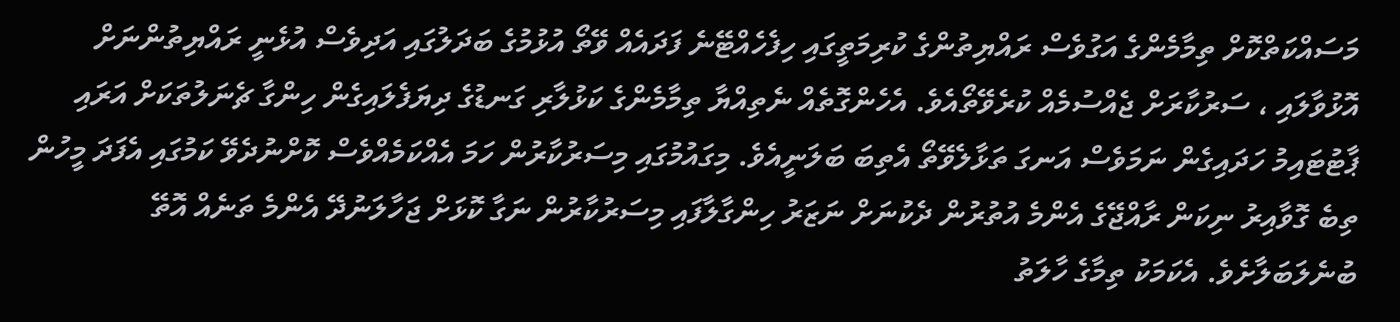މަސައްކަތްކޮށް ތިމާމެންގެ އަގުވެސް ރައްޔިތުންގެ ކުރިމަތީގައި ހިފެހެއްޓޭނެ ފަދައެއް ވޭތޯ އުޅުމުގެ ބަދަލުގައި އަދިވެސް އުޅެނީ ރައްޔިތުންނަށް އޮޅުވާލައި ، ސަރުކާރަށް ޖެއްސުމެއް ކުރެވޭތޯއެވެ. އެހެންގޮތެއް ނެތިއްޔާ ތިމާމެންގެ ކަޅުލާރި ގަނޑުގެ ދިޔަފެލައިގެން ހިންގާ ޗެނަލުތަކަށް އަރައި ޕާޓުޓައިމު ހަދައިގެން ނަމަވެސް އަނގަ ތަޅާލެވޭތޯ އެތިބަ ބަލަނީއެވެ. މިގައުމުގައި މިސަރުކާރުން ހަމަ އެއްކަމެއްވެސް ކޮށްނުދެވޭ ކަމުގައި އެފަދަ މީހުން ތިބެ ގޮވާއިރު ނިކަން ރާއްޖޭގެ އެންމެ އުތުރުން ދެކުނަށް ނަޒަރު ހިންގާލާފައި މިސަރުކާރުން ނަގާ ކޮޅަށް ޖަހާލަނުދޭ އެންމެ ތަނެއް އޮތޭ ބުނެލަބަލާށެވެ. އެކަމަކު ތިމާގެ ހާލަތު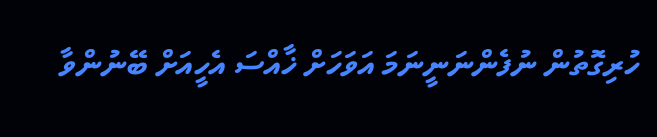ހުރިގޮތުން ނުފެންނަނީނަމަ އަވަހަށް ޚާއްސަ އެހީއަށް ބޭނުންވާ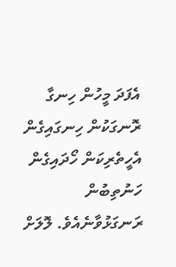އެފަދަ މީހުން ހިނގާ ރޮނގަކުން ހިނގައިގެން އެހީތެރިކަން ހޯދައިގެން ހަނުތިބުން ރަނގަޅުވާނެއެވެ. ލޮލަށް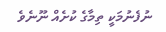ނުފެނުމަކީ ތިމާގެ ކުށެއް ނޫނެވެ